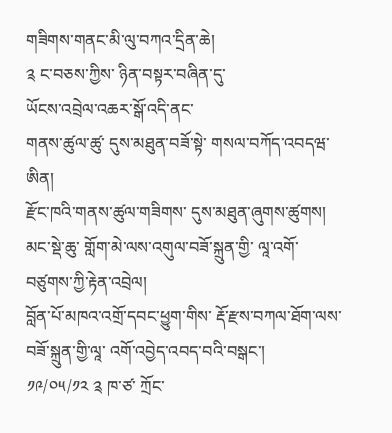གཟིགས་གནང་མི་ལུ་བཀའ་དྲིན་ཆེ།
༉ ང་བཅས་ཀྱིས་ ཉིན་བསྟར་བཞིན་དུ་
ཡོངས་འབྲེལ་འཆར་སྒོ་འདི་ནང་
གནས་ཚུལ་ཚུ་ དུས་མཐུན་བཟོ་སྟེ་ གསལ་བཀོད་འབདཝ་ཨིན།
རྫོང་ཁའི་གནས་ཚུལ་གཟིགས་ དུས་མཐུན་ཞུགས་ཚུགས།
མང་སྡེ་ཆུ་ གློག་མེ་ལས་འགུལ་བཟོ་སྐྲུན་གྱི་ ལཱ་འགོ་བཙུགས་ཀྱི་རྟེན་འབྲེལ།
བློན་པོ་མཁའ་འགྲོ་དབང་ཕྱུག་གིས་ རྡོ་རྫས་བཀལ་ཐོག་ལས་
བཟོ་སྐྲུན་གྱི་ལཱ་ འགོ་འབྱེད་འབད་བའི་བསྒང་།
༡༩/༠༥/༡༢ ༉ ཁ་ཙ་ ཀྲོང་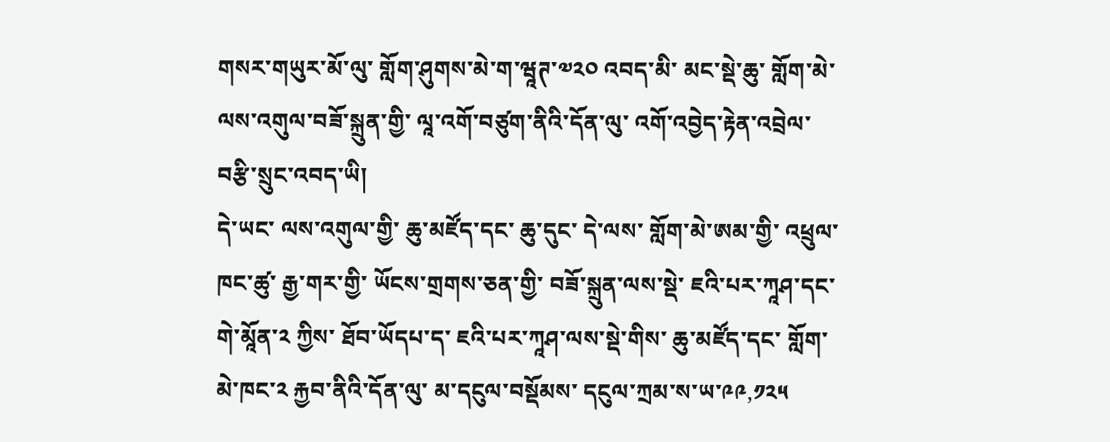གསར་གཡུར་མོ་ལུ་ གློག་ཤུགས་མེ་ག་ཝཱཊ་༧༢༠ འབད་མི་ མང་སྡེ་ཆུ་ གློག་མེ་ལས་འགུལ་བཟོ་སྐྲུན་གྱི་ ལཱ་འགོ་བཙུག་ནིའི་དོན་ལུ་ འགོ་འབྱེད་རྟེན་འབྲེལ་བརྩི་སྲུང་འབད་ཡི།
དེ་ཡང་ ལས་འགུལ་གྱི་ ཆུ་མཛོད་དང་ ཆུ་དུང་ དེ་ལས་ གློག་མེ་ཨམ་གྱི་ འཕྲུལ་ཁང་ཚུ་ རྒྱ་གར་གྱི་ ཡོངས་གྲགས་ཅན་གྱི་ བཟོ་སྐྲུན་ལས་སྡེ་ ཇའི་པར་ཀཱཤ་དང་ གེ་མཱོན་༢ ཀྱིས་ ཐོབ་ཡོདཔ་ད་ ཇའི་པར་ཀཱཤ་ལས་སྡེ་གིས་ ཆུ་མཛོད་དང་ གློག་མེ་ཁང་༢ རྐྱབ་ནིའི་དོན་ལུ་ མ་དངུལ་བསྡོམས་ དངུལ་ཀྲམ་ས་ཡ་༩༩,༡༢༥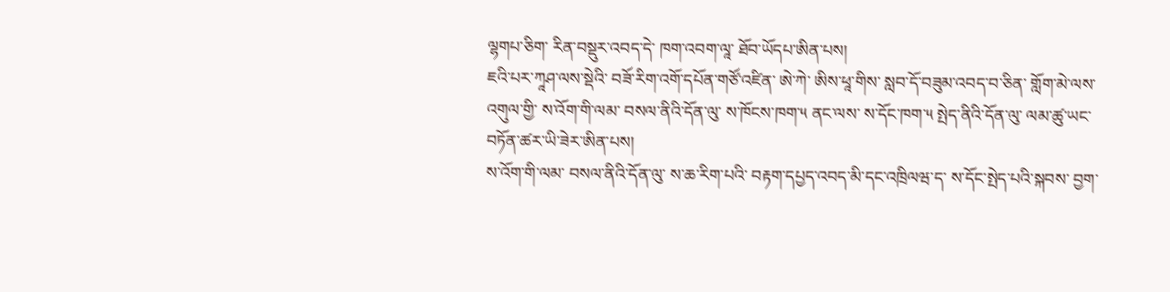ལྷགཔ་ཅིག་ རིན་བསྡུར་འབད་དེ་ ཁག་འབག་ལཱ་ ཐོབ་ཡོདཔ་ཨིན་པས།
ཇའི་པར་ཀཱཤ་ལས་སྡེའི་ བཟོ་རིག་འགོ་དཔོན་གཙོ་འཛིན་ ཨེ་ཀེ་ ཨིས་ཕཱ་གིས་ སླབ་དོ་བཟུམ་འབད་བ་ཅིན་ གློག་མེ་ལས་འགུལ་གྱི་ ས་འོག་གི་ལམ་ བསལ་ནིའི་དོན་ལུ་ ས་ཁོངས་ཁག་༥ ནང་ལས་ ས་དོང་ཁག་༥ སྤེད་ནིའི་དོན་ལུ་ ལམ་ཚུ་ཡང་ བཏོན་ཚར་ཡི་ཟེར་ཨིན་པས།
ས་འོག་གི་ལམ་ བསལ་ནིའི་དོན་ལུ་ ས་ཆ་རིག་པའི་ བརྟག་དཔྱད་འབད་མི་དང་འཁྲིལཝ་ད་ ས་དོང་སྤེད་པའི་སྐབས་ བྱག་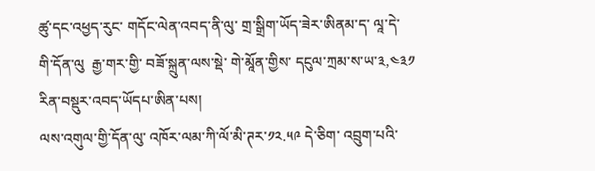ཚུ་དང་འཕྱད་རུང་ གདོང་ལེན་འབད་ནི་ལུ་ གྲ་སྒྲིག་ཡོད་ཟེར་ཨིནམ་ད་ ལཱ་དེ་གི་དོན་ལུ  རྒྱ་གར་གྱི་ བཟོ་སྐྲུན་ལས་སྡེ་ གེ་མཱོན་གྱིས་ དངུལ་ཀྲམ་ས་ཡ་༣,༤༣༡ རིན་བསྡུར་འབད་ཡོདཔ་ཨིན་པས།
ལས་འགུལ་གྱི་དོན་ལུ་ འཁོར་ལམ་ཀི་ལོ་མི་ཊར་༡༢.༥༩ དེ་ཅིག་ འབྲུག་པའི་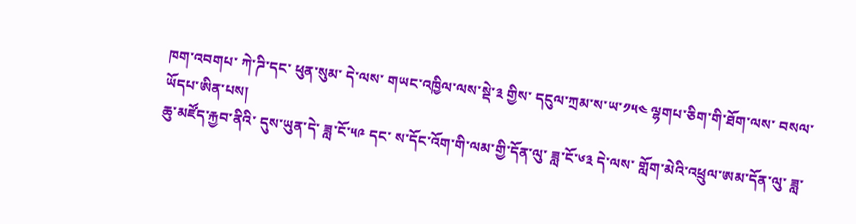ཁག་འབགཔ་ ཀེ་ཌི་དང་ ཕུན་སུམ་ དེ་ལས་ གཡང་འཁྱིལ་ལས་སྡེ་༣ གྱིས་ དངུལ་ཀྲམ་ས་ཡ་༡༥༤ ལྷགཔ་ཅིག་གི་ཐོག་ལས་ བསལ་ཡོདཔ་ཨིན་པས།
ཆུ་མཛོད་རྐྱབ་ནིའི་ དུས་ཡུན་དེ་ ཟླ་ངོ་༥༩ དང་ ས་དོང་འོག་གི་ལམ་གྱི་དོན་ལུ་ ཟླ་ངོ་༦༣ དེ་ལས་ གློག་མེའི་འཕྲུལ་ཨམ་དོན་ལུ་ ཟླ་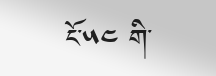ངོ་༥༤ གི་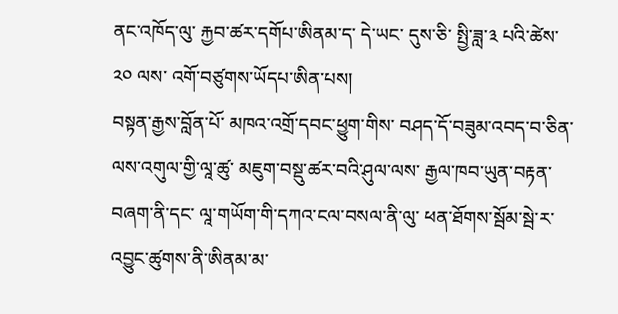ནང་འཁོད་ལུ་ རྐྱབ་ཚར་དགོཔ་ཨིནམ་ད་ དེ་ཡང་ དུས་ཅི་ སྤྱི་ཟླ་༣ པའི་ཚེས་༢༠ ལས་ འགོ་བཙུགས་ཡོདཔ་ཨིན་པས།
བསྟན་རྒྱས་བློན་པོ་ མཁའ་འགྲོ་དབང་ཕྱུག་གིས་ བཤད་དོ་བཟུམ་འབད་བ་ཅིན་ ལས་འགུལ་གྱི་ལཱ་ཚུ་ མཇུག་བསྡུ་ཚར་བའི་ཤུལ་ལས་ རྒྱལ་ཁབ་ཡུན་བརྟན་བཞག་ནི་དང་ ལཱ་གཡོག་གི་དཀའ་ངལ་བསལ་ནི་ལུ་ ཕན་ཐོགས་སྦོམ་སྦེ་ར་ འབྱུང་ཚུགས་ནི་ཨིནམ་མ་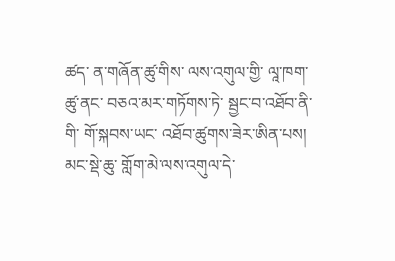ཚད་ ན་གཞོན་ཚུ་གིས་ ལས་འགུལ་གྱི་ ལཱ་ཁག་ཚུ་ནང་ བཅའ་མར་གཏོགས་ཏེ་ སྦྱང་བ་འཐོབ་ནི་གི་ གོ་སྐབས་ཡང་ འཐོབ་ཚུགས་ཟེར་ཨིན་པས།
མང་སྡེ་ཆུ་ གློག་མེ་ལས་འགུལ་དེ་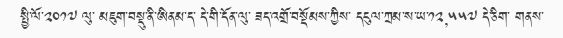སྤྱི་ལོ་༢༠༡༧ ལུ་ མཇུག་བསྡུ་ནི་ཨིནམ་ད་ དེ་གི་དོན་ལུ་ ཟད་འགྲོ་བསྡོམས་ཀྱིས་ དངུལ་ཀྲམ་ས་ཡ་༡༢,༥༥༧ དེ་ཅིག་ གནས་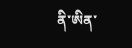ནི་ཨིན་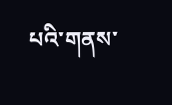པའི་གནས་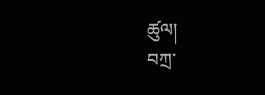ཚུལ།
བཀྲ་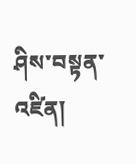ཤིས་བསྟན་འཛིན།